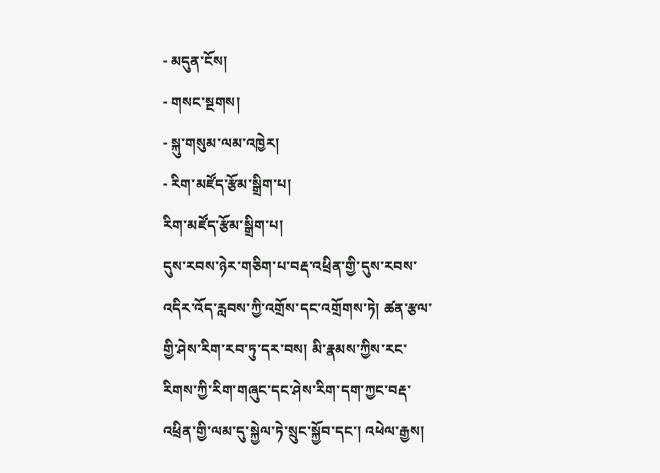- མདུན་ངོས།
- གསང་སྔགས།
- སྐུ་གསུམ་ལམ་འཁྱེར།
- རིག་མཛོད་རྩོམ་སྒྲིག་པ།
རིག་མཛོད་རྩོམ་སྒྲིག་པ།
དུས་རབས་ཉེར་གཅིག་པ་བརྡ་འཕྲིན་གྱི་དུས་རབས་འདིར་འོད་རླབས་ཀྱི་འགྲོས་དང་འགྲོགས་ཏེ། ཚན་རྩལ་གྱི་ཤེས་རིག་རབ་ཏུ་དར་བས། མི་རྣམས་ཀྱིས་རང་རིགས་ཀྱི་རིག་གཞུང་དང་ཤེས་རིག་དག་ཀྱང་བརྡ་འཕྲིན་གྱི་ལམ་དུ་སྐྱེལ་ཏེ་སྲུང་སྐྱོབ་དང་། འཕེལ་རྒྱས།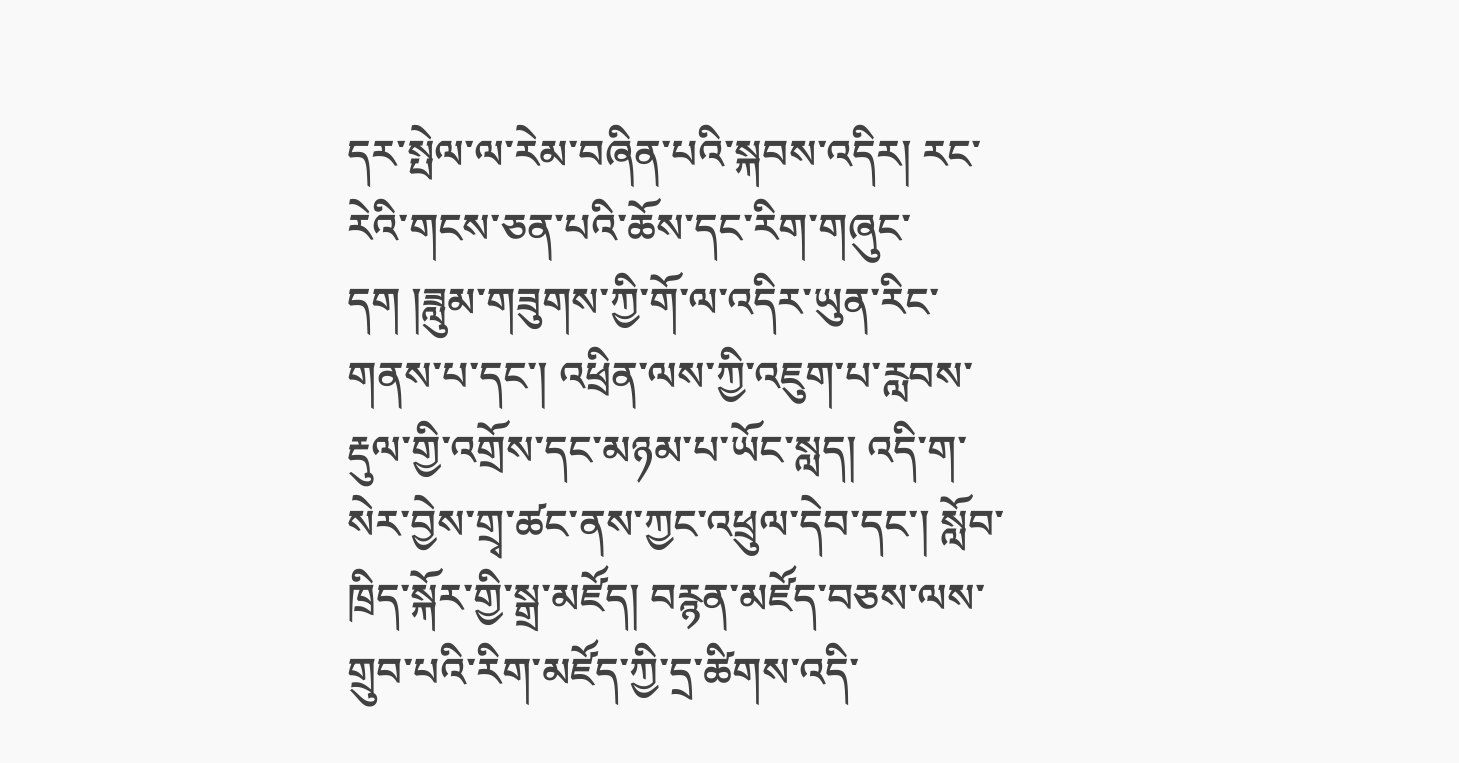དར་སྤེལ་ལ་རེམ་བཞིན་པའི་སྐབས་འདིར། རང་རེའི་གངས་ཅན་པའི་ཆོས་དང་རིག་གཞུང་དག །ཟླུམ་གཟུགས་ཀྱི་གོ་ལ་འདིར་ཡུན་རིང་གནས་པ་དང་། འཕྲིན་ལས་ཀྱི་འཇུག་པ་རླབས་རྡུལ་གྱི་འགྲོས་དང་མཉམ་པ་ཡོང་སླད། འདི་ག་སེར་བྱེས་གྲྭ་ཚང་ནས་ཀྱང་འཕྲུལ་དེབ་དང་། སློབ་ཁྲིད་སྐོར་གྱི་སྒྲ་མཛོད། བརྙན་མཛོད་བཅས་ལས་གྲུབ་པའི་རིག་མཛོད་ཀྱི་དྲ་ཚིགས་འདི་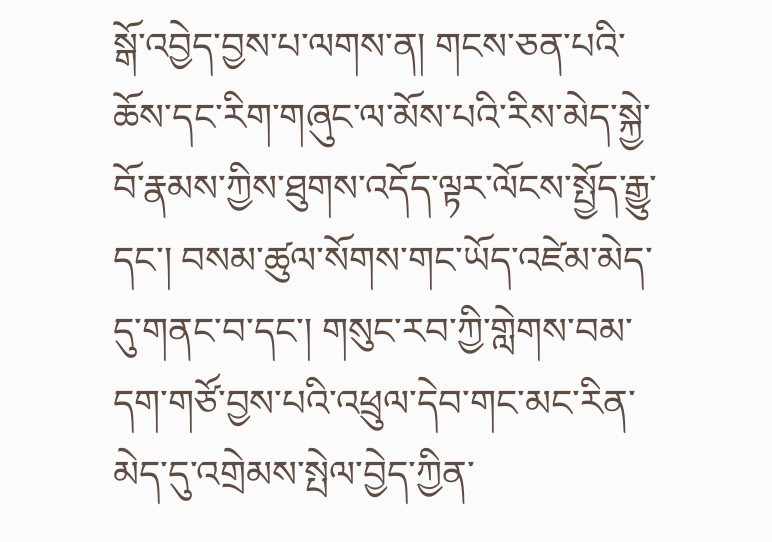སྒོ་འབྱེད་བྱས་པ་ལགས་ན། གངས་ཅན་པའི་ཆོས་དང་རིག་གཞུང་ལ་མོས་པའི་རིས་མེད་སྐྱེ་བོ་རྣམས་ཀྱིས་ཐུགས་འདོད་ལྟར་ལོངས་སྤྱོད་རྒྱུ་དང་། བསམ་ཚུལ་སོགས་གང་ཡོད་འཛེམ་མེད་དུ་གནང་བ་དང་། གསུང་རབ་ཀྱི་གླེགས་བམ་དག་གཙོ་བྱས་པའི་འཕྲུལ་དེབ་གང་མང་རིན་མེད་དུ་འགྲེམས་སྤེལ་བྱེད་ཀྱིན་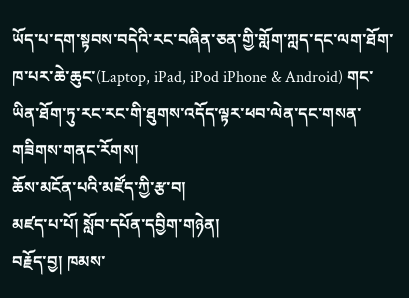ཡོད་པ་དག་སྟབས་བདེའི་རང་བཞིན་ཅན་གྱི་གློག་ཀླད་དང་ལག་ཐོག་ཁ་པར་ཆེ་ཆུང་(Laptop, iPad, iPod iPhone & Android) གང་ཡིན་ཐོག་ཏུ་རང་རང་གི་ཐུགས་འདོད་ལྟར་ཕབ་ལེན་དང་གསན་གཟིགས་གནང་རོགས།
ཆོས་མངོན་པའི་མཛོད་ཀྱི་རྩ་བ།
མཛད་པ་པོ། སློབ་དཔོན་དབྱིག་གཉེན།
བརྗོད་བྱ། ཁམས་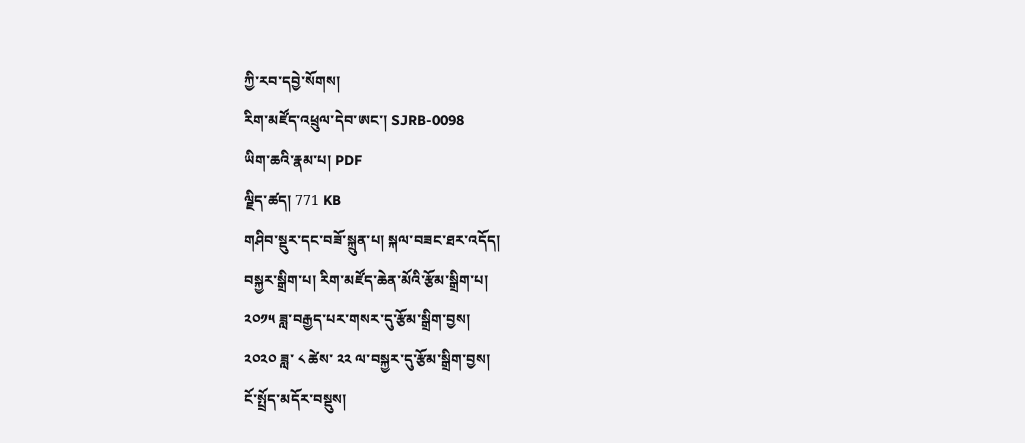ཀྱི་རབ་དབྱེ་སོགས།
རིག་མཛོད་འཕྲུལ་དེབ་ཨང་། SJRB-0098
ཡིག་ཆའི་རྣམ་པ། PDF
ལྗིད་ཚད། 771 KB
གཤིབ་སྡུར་དང་བཟོ་སྐྲུན་པ། སྐལ་བཟང་ཐར་འདོད།
བསྐྱར་སྒྲིག་པ། རིག་མཛོད་ཆེན་མོའི་རྩོམ་སྒྲིག་པ།
༢༠༡༥ ཟླ་བརྒྱད་པར་གསར་དུ་རྩོམ་སྒྲིག་བྱས།
༢༠༢༠ ཟླ་ ༨ ཚེས་ ༢༢ ལ་བསྐྱར་དུ་རྩོམ་སྒྲིག་བྱས།
ངོ་སྤྲོད་མདོར་བསྡུས།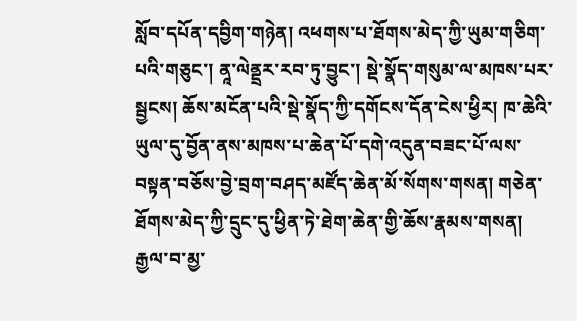སློབ་དཔོན་དབྱིག་གཉེན། འཕགས་པ་ཐོགས་མེད་ཀྱི་ཡུམ་གཅིག་པའི་གཅུང་། ནཱ་ལེནྡྲར་རབ་ཏུ་བྱུང་། སྡེ་སྣོད་གསུམ་ལ་མཁས་པར་སྦྱངས། ཆོས་མངོན་པའི་སྡེ་སྣོད་ཀྱི་དགོངས་དོན་ངེས་ཕྱིར། ཁ་ཆེའི་ཡུལ་དུ་བྱོན་ནས་མཁས་པ་ཆེན་པོ་དགེ་འདུན་བཟང་པོ་ལས་བསྟན་བཅོས་བྱེ་བྲག་བཤད་མཛོད་ཆེན་མོ་སོགས་གསན། གཅེན་ཐོགས་མེད་ཀྱི་དྲུང་དུ་ཕྱིན་ཏེ་ཐེག་ཆེན་གྱི་ཆོས་རྣམས་གསན། རྒྱལ་བ་མྱ་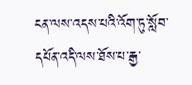ངན་ལས་འདས་པའི་འོག་ཏུ་སློབ་དཔོན་འདི་ལས་ཐོས་པ་རྒྱ་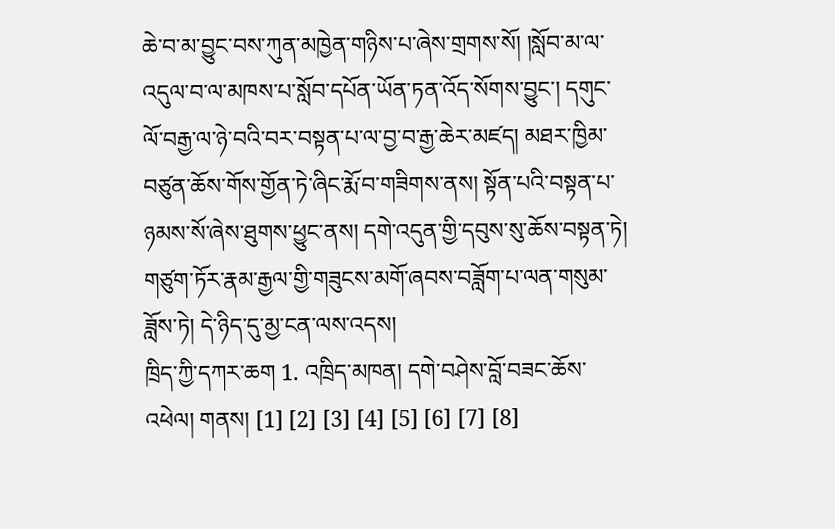ཆེ་བ་མ་བྱུང་བས་ཀུན་མཁྱེན་གཉིས་པ་ཞེས་གྲགས་སོ། །སློབ་མ་ལ་འདུལ་བ་ལ་མཁས་པ་སློབ་དཔོན་ཡོན་ཏན་འོད་སོགས་བྱུང་། དགུང་ལོ་བརྒྱ་ལ་ཉེ་བའི་བར་བསྟན་པ་ལ་བྱ་བ་རྒྱ་ཆེར་མཛད། མཐར་ཁྱིམ་བཙུན་ཆོས་གོས་གྱོན་ཏེ་ཞིང་རྨོ་བ་གཟིགས་ནས། སྟོན་པའི་བསྟན་པ་ཉམས་སོ་ཞེས་ཐུགས་ཕྱུང་ནས། དགེ་འདུན་གྱི་དབུས་སུ་ཆོས་བསྟན་ཏེ། གཙུག་ཏོར་རྣམ་རྒྱལ་གྱི་གཟུངས་མགོ་ཞབས་བཟློག་པ་ལན་གསུམ་ཟློས་ཏེ། དེ་ཉིད་དུ་མྱ་ངན་ལས་འདས།
ཁྲིད་ཀྱི་དཀར་ཆག 1. འཁྲིད་མཁན། དགེ་བཤེས་བློ་བཟང་ཆོས་འཕེལ། གནས། [1] [2] [3] [4] [5] [6] [7] [8]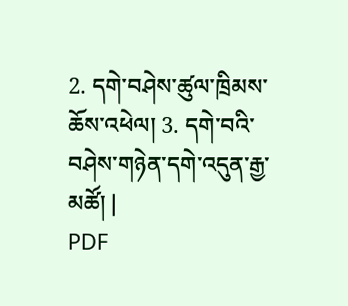2. དགེ་བཤེས་ཚུལ་ཁྲིམས་ཆོས་འཕེལ། 3. དགེ་བའི་བཤེས་གཉེན་དགེ་འདུན་རྒྱ་མཚོ། |
PDF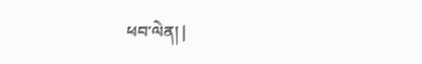ཕབ་ལེན། |